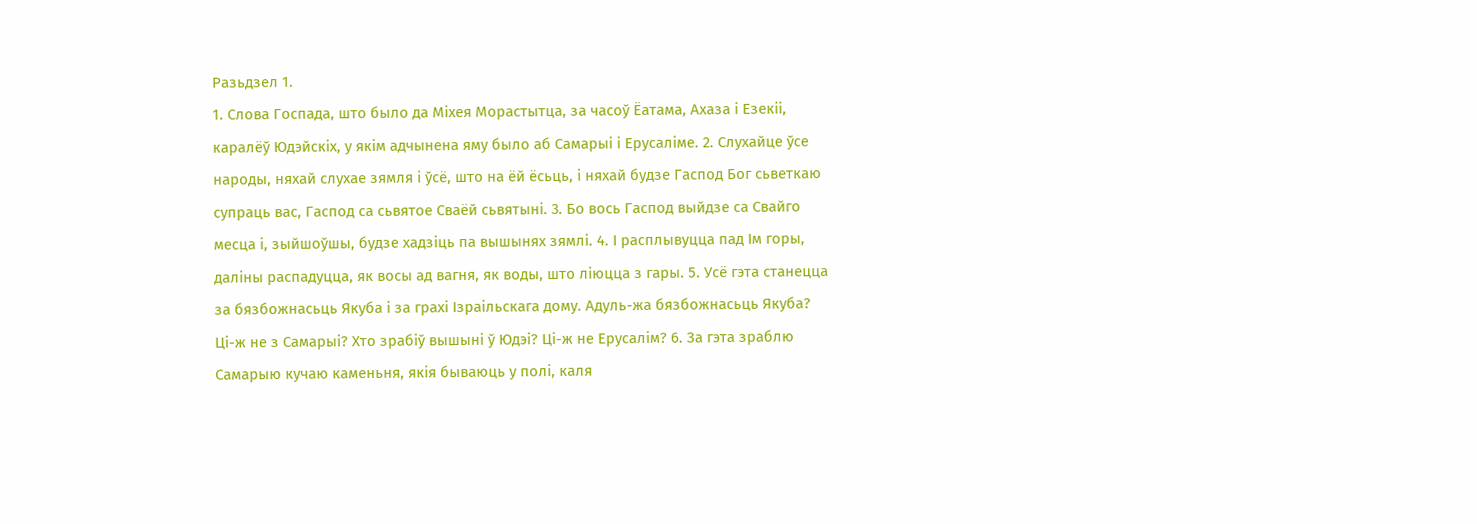Разьдзел 1.
1. Слова Госпада, што было да Міхея Морастытца, за часоў Ёатама, Ахаза і Езекіі, каралёў Юдэйскіх, у якім адчынена яму было аб Самарыі і Ерусаліме. 2. Слухайце ўсе народы, няхай слухае зямля і ўсё, што на ёй ёсьць, і няхай будзе Гаспод Бог сьветкаю супраць вас, Гаспод са сьвятое Сваёй сьвятыні. 3. Бо вось Гаспод выйдзе са Свайго месца і, зыйшоўшы, будзе хадзіць па вышынях зямлі. 4. І расплывуцца пад Ім горы, даліны распадуцца, як восы ад вагня, як воды, што ліюцца з гары. 5. Усё гэта станецца за бязбожнасьць Якуба і за грахі Ізраільскага дому. Адуль-жа бязбожнасьць Якуба? Ці-ж не з Самарыі? Хто зрабіў вышыні ў Юдэі? Ці-ж не Ерусалім? 6. За гэта зраблю Самарыю кучаю каменьня, якія бываюць у полі, каля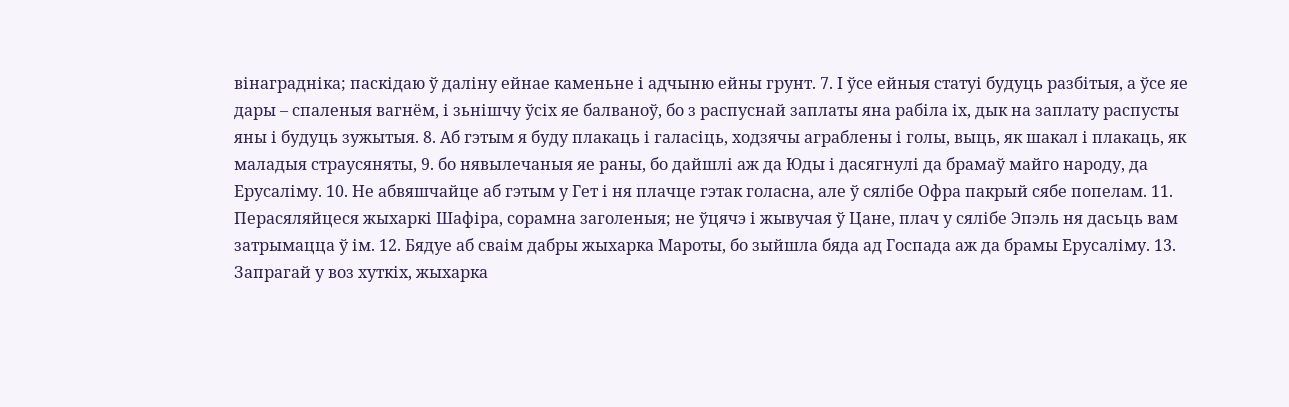вінаградніка; паскідаю ў даліну ейнае каменьне і адчыню ейны грунт. 7. І ўсе ейныя статуі будуць разбітыя, а ўсе яе дары – спаленыя вагнём, і зьнішчу ўсіх яе балваноў, бо з распуснай заплаты яна рабіла іх, дык на заплату распусты яны і будуць зужытыя. 8. Аб гэтым я буду плакаць і галасіць, ходзячы аграблены і голы, выць, як шакал і плакаць, як маладыя страусяняты, 9. бо нявылечаныя яе раны, бо дайшлі аж да Юды і дасягнулі да брамаў майго народу, да Ерусаліму. 10. Не абвяшчайце аб гэтым у Гет і ня плачце гэтак голасна, але ў сялібе Офра пакрый сябе попелам. 11. Перасяляйцеся жыхаркі Шафіра, сорамна заголеныя; не ўцячэ і жывучая ў Цане, плач у сялібе Эпэль ня дасьць вам затрымацца ў ім. 12. Бядуе аб сваім дабры жыхарка Мароты, бо зыйшла бяда ад Госпада аж да брамы Ерусаліму. 13. Запрагай у воз хуткіх, жыхарка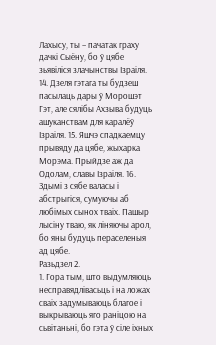Лахысу, ты – пачатак граху дачкі Сыёну, бо ў цябе зьявіліся злачынствы Ізраіля. 14. Дзеля гэтага ты будзеш пасылаць дары ў Морошэт Гэт, але сялібы Ахзыва будуць ашуканствам для каралёў Ізраіля. 15. Яшчэ спадкаемцу прывяду да цябе, жыхарка Морэма. Прыйдзе аж да Одолам, славы Ізраіля. 16. Здымі з сябе валасы і абстрыгіся, сумуючы аб любімых сынох тваіх. Пашыр лысіну тваю, як ліняючы арол, бо яны будуць пераселеныя ад цябе.
Разьдзел 2.
1. Гора тым, што выдумляюць несправядлівасьць і на ложах сваіх задумываюць благое і выкрываюць яго раніцою на сьвітаньні, бо гэта ў сіле іхных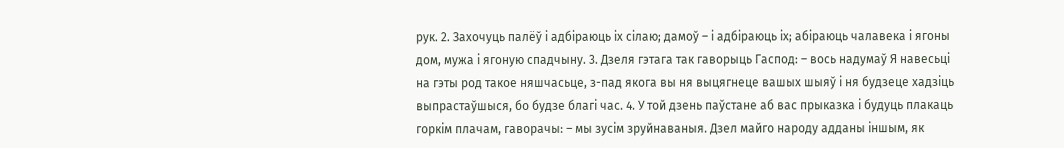рук. 2. Захочуць палёў і адбіраюць іх сілаю; дамоў – і адбіраюць іх; абіраюць чалавека і ягоны дом, мужа і ягоную спадчыну. 3. Дзеля гэтага так гаворыць Гаспод: – вось надумаў Я навесьці на гэты род такое няшчасьце, з-пад якога вы ня выцягнеце вашых шыяў і ня будзеце хадзіць выпрастаўшыся, бо будзе благі час. 4. У той дзень паўстане аб вас прыказка і будуць плакаць горкім плачам, гаворачы: – мы зусім зруйнаваныя. Дзел майго народу адданы іншым, як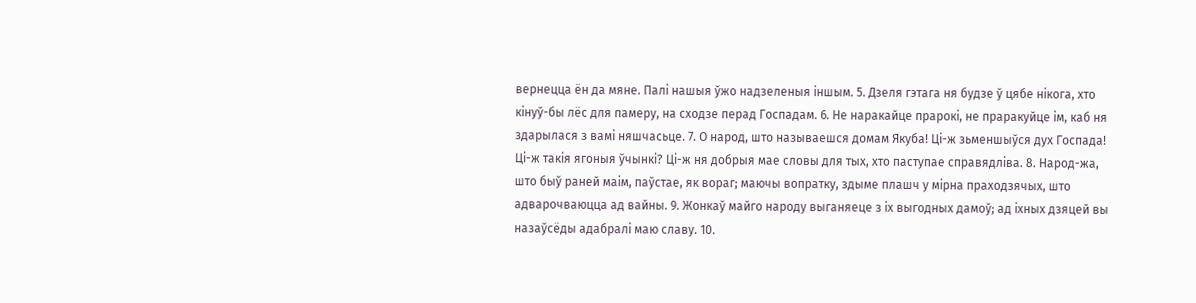вернецца ён да мяне. Палі нашыя ўжо надзеленыя іншым. 5. Дзеля гэтага ня будзе ў цябе нікога, хто кінуў-бы лёс для памеру, на сходзе перад Госпадам. 6. Не наракайце прарокі, не праракуйце ім, каб ня здарылася з вамі няшчасьце. 7. О народ, што называешся домам Якуба! Ці-ж зьменшыўся дух Госпада! Ці-ж такія ягоныя ўчынкі? Ці-ж ня добрыя мае словы для тых, хто паступае справядліва. 8. Народ-жа, што быў раней маім, паўстае, як вораг; маючы вопратку, здыме плашч у мірна праходзячых, што адварочваюцца ад вайны. 9. Жонкаў майго народу выганяеце з іх выгодных дамоў; ад іхных дзяцей вы назаўсёды адабралі маю славу. 10.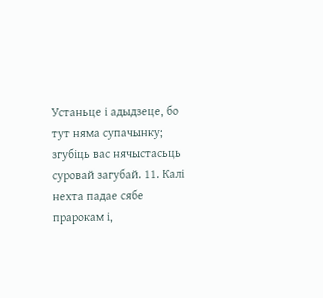Устаньце і адыдзеце, бо тут няма супачынку; згубіць вас нячыстасьць суровай загубай. 11. Калі нехта падае сябе прарокам і,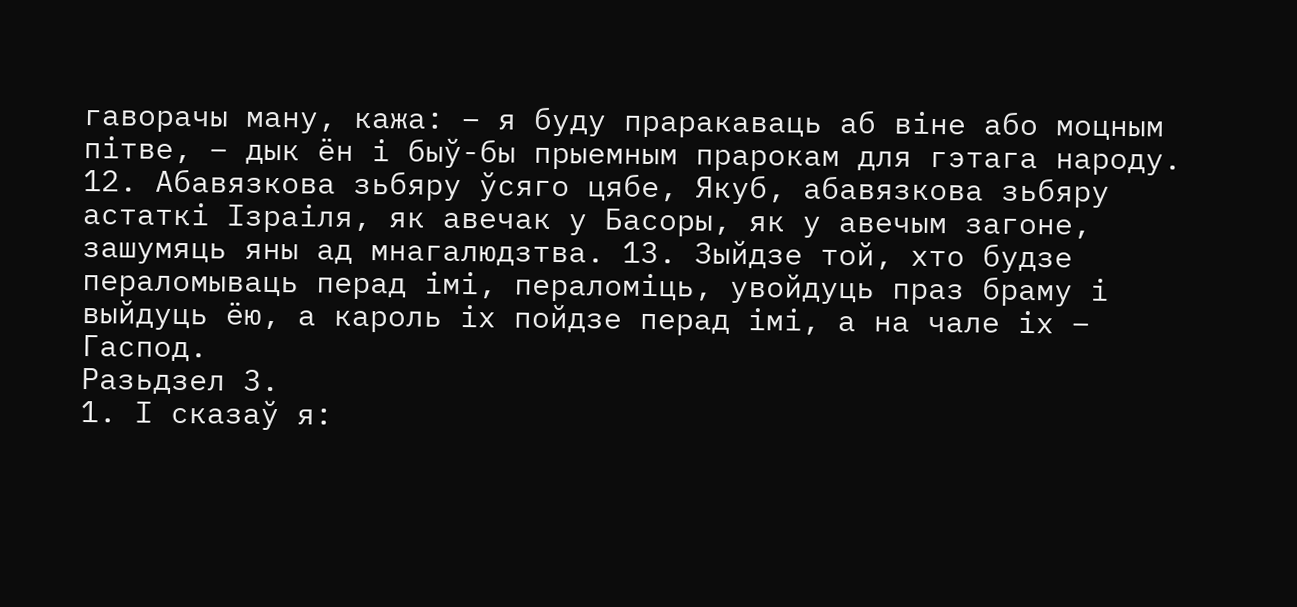гаворачы ману, кажа: – я буду праракаваць аб віне або моцным пітве, – дык ён і быў-бы прыемным прарокам для гэтага народу. 12. Абавязкова зьбяру ўсяго цябе, Якуб, абавязкова зьбяру астаткі Ізраіля, як авечак у Басоры, як у авечым загоне, зашумяць яны ад мнагалюдзтва. 13. Зыйдзе той, хто будзе пераломываць перад імі, пераломіць, увойдуць праз браму і выйдуць ёю, а кароль іх пойдзе перад імі, а на чале іх – Гаспод.
Разьдзел 3.
1. І сказаў я: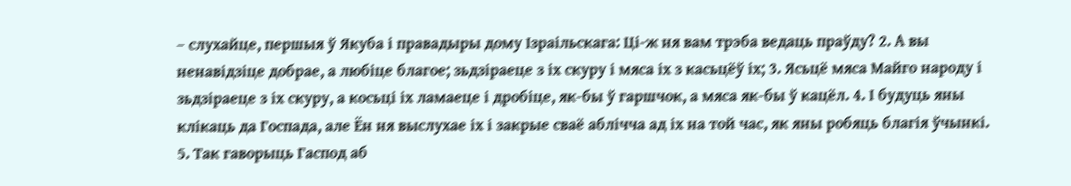– слухайце, першыя ў Якуба і правадыры дому Ізраільскага: Ці-ж ня вам трэба ведаць праўду? 2. А вы ненавідзіце добрае, а любіце благое; зьдзіраеце з іх скуру і мяса іх з касьцёў іх; 3. Ясьцё мяса Майго народу і зьдзіраеце з іх скуру, а косьці іх ламаеце і дробіце, як-бы ў гаршчок, а мяса як-бы ў кацёл. 4. І будуць яны клікаць да Госпада, але Ён ня выслухае іх і закрые сваё аблічча ад іх на той час, як яны робяць благія ўчынкі. 5. Так гаворыць Гаспод аб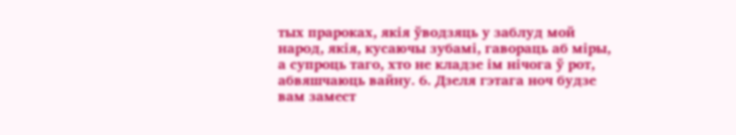тых прароках, якія ўводзяць у заблуд мой народ, якія, кусаючы зубамі, гавораць аб міры, а супроць таго, хто не кладзе ім нічога ў рот, абвяшчаюць вайну. 6. Дзеля гэтага ноч будзе вам замест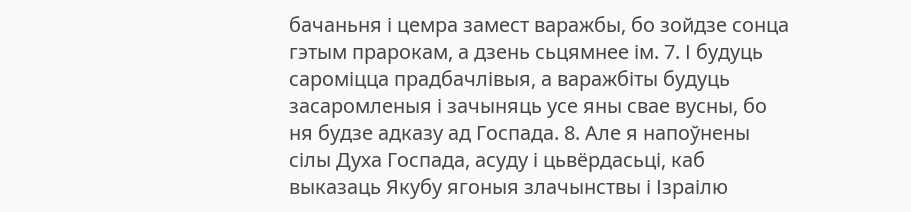бачаньня і цемра замест варажбы, бо зойдзе сонца гэтым прарокам, а дзень сьцямнее ім. 7. І будуць сароміцца прадбачлівыя, а варажбіты будуць засаромленыя і зачыняць усе яны свае вусны, бо ня будзе адказу ад Госпада. 8. Але я напоўнены сілы Духа Госпада, асуду і цьвёрдасьці, каб выказаць Якубу ягоныя злачынствы і Ізраілю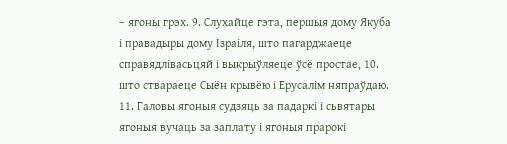– ягоны грэх. 9. Слухайце гэта, першыя дому Якуба і правадыры дому Ізраіля, што пагарджаеце справядлівасьцяй і выкрыўляеце ўсё простае, 10. што ствараеце Сыён крывёю і Ерусалім няпраўдаю. 11. Галовы ягоныя судзяць за падаркі і сьвятары ягоныя вучаць за заплату і ягоныя прарокі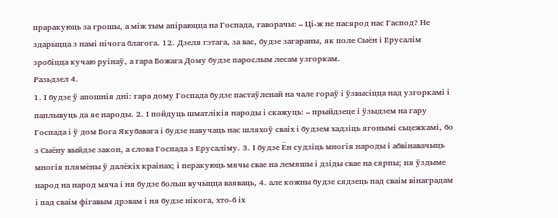праракуюць за грошы, а між тым апіраюцца на Госпада, гаворачы: – Ці-ж не пасярод нас Гаспод? Не здарыцца з намі нічога благога. 12. Дзеля гэтага, за вас, будзе загараны, як поле Сыён і Ерусалім зробіцца кучаю руінаў, а гара Божага Дому будзе парослым лесам узгоркам.
Разьдзел 4.
1. І будзе ў апошнія дні: гара дому Госпада будзе пастаўленай на чале гораў і ўзвысіцца над узгоркамі і паплывуць да яе народы. 2. І пойдуць шматлікія народы і скажуць: – прыйдзеце і ўзыдзем на гару Госпада і ў дом Бога Якубавага і будзе навучаць нас шляхоў сваіх і будзем хадзіць ягонымі сьцежкамі, бо з Сыёну выйдзе закон, а слова Госпада з Ерусаліму. 3. І будзе Ён судзіць многія народы і абвінавачыць многія плямёны ў далёкіх краінах; і перакуюць мячы свае на лемяшы і дзіды свае на сярпы; ня ўздыме народ на народ мяча і ня будзе больш вучыцца ваяваць, 4. але кожны будзе сядзець пад сваім вінаградам і пад сваім фігавым дрэвам і ня будзе нікога, хто-б іх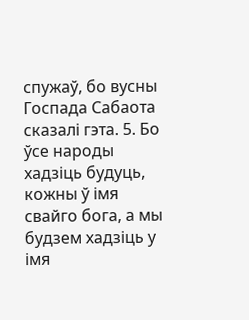спужаў, бо вусны Госпада Сабаота сказалі гэта. 5. Бо ўсе народы хадзіць будуць, кожны ў імя свайго бога, а мы будзем хадзіць у імя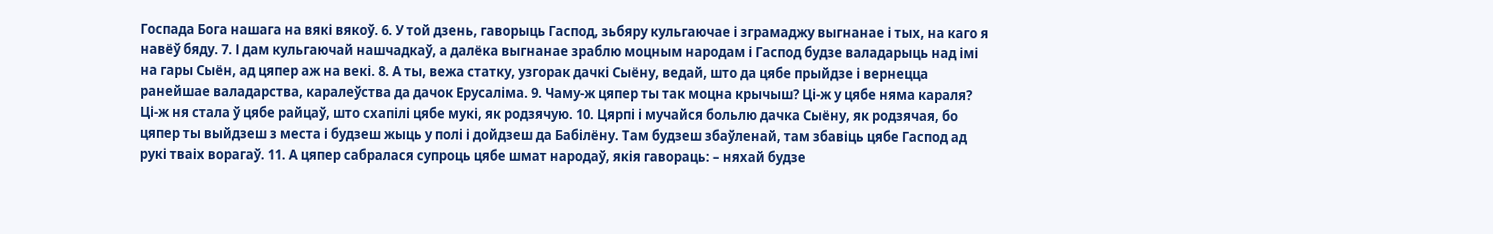Госпада Бога нашага на вякі вякоў. 6. У той дзень, гаворыць Гаспод, зьбяру кульгаючае і зграмаджу выгнанае і тых, на каго я навёў бяду. 7. І дам кульгаючай нашчадкаў, а далёка выгнанае зраблю моцным народам і Гаспод будзе валадарыць над імі на гары Сыён, ад цяпер аж на векі. 8. А ты, вежа статку, узгорак дачкі Сыёну, ведай, што да цябе прыйдзе і вернецца ранейшае валадарства, каралеўства да дачок Ерусаліма. 9. Чаму-ж цяпер ты так моцна крычыш? Ці-ж у цябе няма караля? Ці-ж ня стала ў цябе райцаў, што схапілі цябе мукі, як родзячую. 10. Цярпі і мучайся больлю дачка Сыёну, як родзячая, бо цяпер ты выйдзеш з места і будзеш жыць у полі і дойдзеш да Бабілёну. Там будзеш збаўленай, там збавіць цябе Гаспод ад рукі тваіх ворагаў. 11. А цяпер сабралася супроць цябе шмат народаў, якія гавораць: – няхай будзе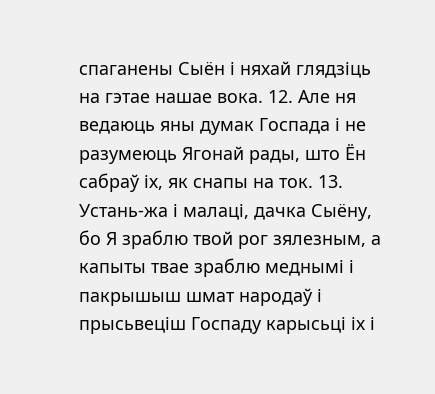спаганены Сыён і няхай глядзіць на гэтае нашае вока. 12. Але ня ведаюць яны думак Госпада і не разумеюць Ягонай рады, што Ён сабраў іх, як снапы на ток. 13. Устань-жа і малаці, дачка Сыёну, бо Я зраблю твой рог зялезным, а капыты твае зраблю меднымі і пакрышыш шмат народаў і прысьвеціш Госпаду карысьці іх і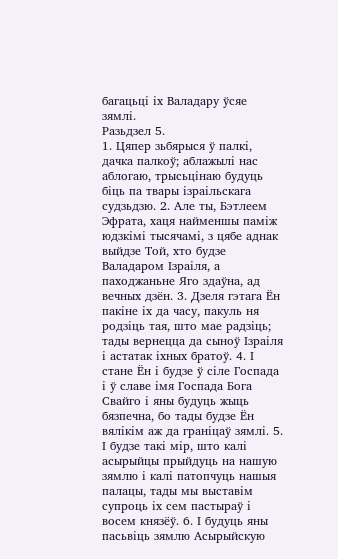багацьці іх Валадару ўсяе зямлі.
Разьдзел 5.
1. Цяпер зьбярыся ў палкі, дачка палкоў; аблажылі нас аблогаю, трысьцінаю будуць біць па твары ізраільскага судзьдзю. 2. Але ты, Бэтлеем Эфрата, хаця найменшы паміж юдзкімі тысячамі, з цябе аднак выйдзе Той, хто будзе Валадаром Ізраіля, а паходжаньне Яго здаўна, ад вечных дзён. 3. Дзеля гэтага Ён пакіне іх да часу, пакуль ня родзіць тая, што мае радзіць; тады вернецца да сыноў Ізраіля і астатак іхных братоў. 4. І стане Ён і будзе ў сіле Госпада і ў славе імя Госпада Бога Свайго і яны будуць жыць бязпечна, бо тады будзе Ён вялікім аж да граніцаў зямлі. 5. І будзе такі мір, што калі асырыйцы прыйдуць на нашую зямлю і калі патопчуць нашыя палацы, тады мы выставім супроць іх сем пастыраў і восем князёў. 6. І будуць яны пасьвіць зямлю Асырыйскую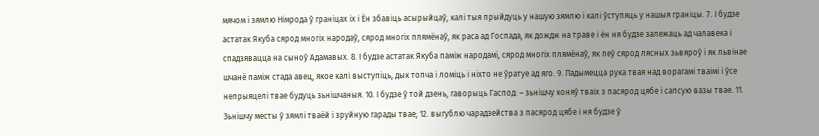мячом і зямлю Німрода ў граніцах іх і Ён збавіць асырыйцаў, калі тыя прыйдуць у нашую зямлю і калі ўступяць у нашыя граніцы. 7. І будзе астатак Якуба сярод многіх народаў, сярод многіх плямёнаў, як раса ад Госпада, як дождж на траве і ён ня будзе залежаць ад чалавека і спадзявацца на сыноў Адамавых. 8. І будзе астатак Якуба паміж народамі, сярод многіх плямёнаў, як леў сярод лясных зьвяроў і як львінае шчанё паміж стада авец, якое калі выступіць, дык топча і ломіць і ніхто не ўратуе ад яго. 9. Падымецца рука твая над ворагамі тваімі і ўсе непрыяцелі твае будуць зьнішчаныя. 10. І будзе ў той дзень, гаворыць Гаспод: – зьнішчу коняў тваіх з пасярод цябе і сапсую вазы твае. 11. Зьнішчу месты ў зямлі тваёй і зруйную гарады твае; 12. выгублю чарадзейства з пасярод цябе і ня будзе ў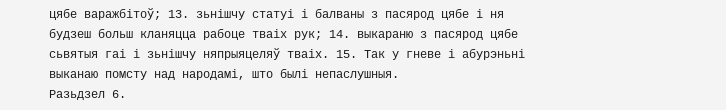цябе варажбітоў; 13. зьнішчу статуі і балваны з пасярод цябе і ня будзеш больш кланяцца рабоце тваіх рук; 14. выкараню з пасярод цябе сьвятыя гаі і зьнішчу няпрыяцеляў тваіх. 15. Так у гневе і абурэньні выканаю помсту над народамі, што былі непаслушныя.
Разьдзел 6.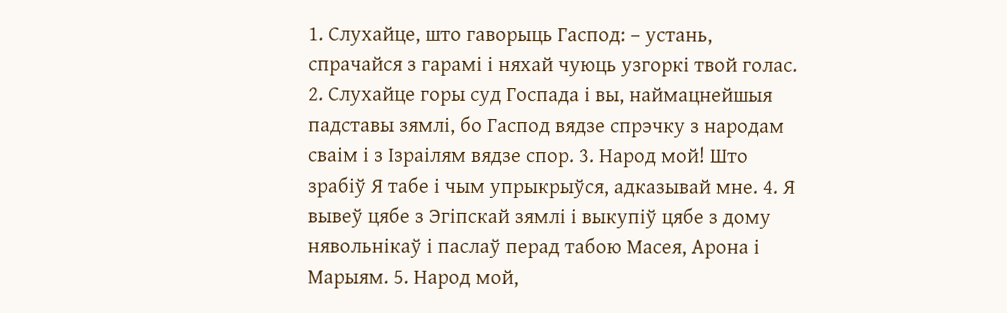1. Слухайце, што гаворыць Гаспод: – устань, спрачайся з гарамі і няхай чуюць узгоркі твой голас. 2. Слухайце горы суд Госпада і вы, наймацнейшыя падставы зямлі, бо Гаспод вядзе спрэчку з народам сваім і з Ізраілям вядзе спор. 3. Народ мой! Што зрабіў Я табе і чым упрыкрыўся, адказывай мне. 4. Я вывеў цябе з Эгіпскай зямлі і выкупіў цябе з дому нявольнікаў і паслаў перад табою Масея, Арона і Марыям. 5. Народ мой,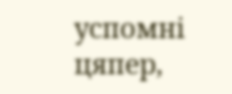успомні цяпер,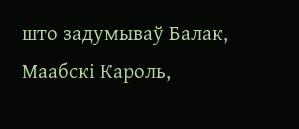што задумываў Балак, Маабскі Кароль,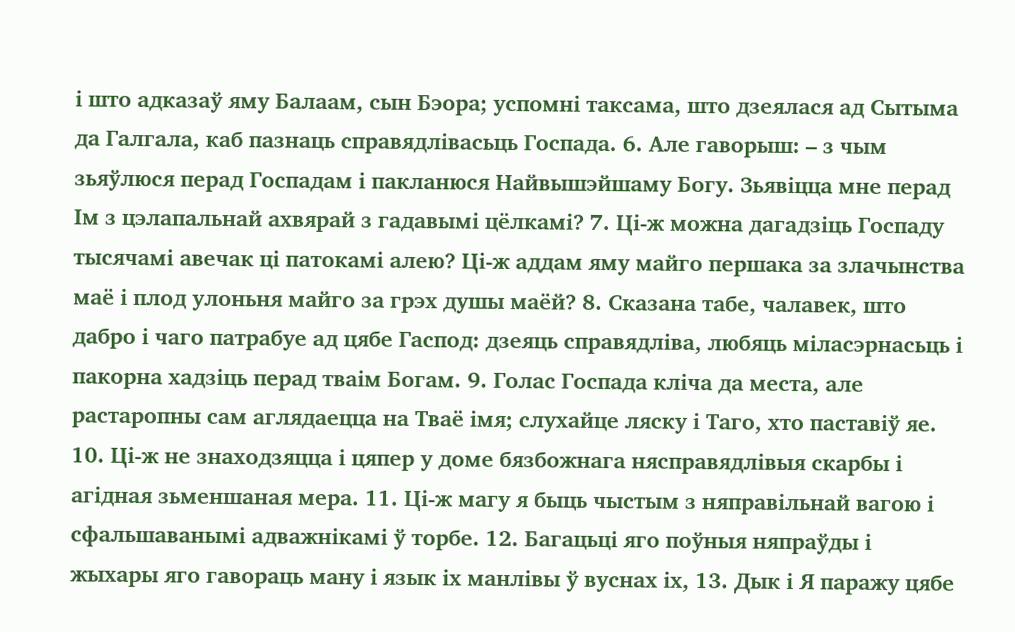і што адказаў яму Балаам, сын Бэора; успомні таксама, што дзеялася ад Сытыма да Галгала, каб пазнаць справядлівасьць Госпада. 6. Але гаворыш: – з чым зьяўлюся перад Госпадам і пакланюся Найвышэйшаму Богу. Зьявіцца мне перад Ім з цэлапальнай ахвярай з гадавымі цёлкамі? 7. Ці-ж можна дагадзіць Госпаду тысячамі авечак ці патокамі алею? Ці-ж аддам яму майго першака за злачынства маё і плод улоньня майго за грэх душы маёй? 8. Сказана табе, чалавек, што дабро і чаго патрабуе ад цябе Гаспод: дзеяць справядліва, любяць міласэрнасьць і пакорна хадзіць перад тваім Богам. 9. Голас Госпада кліча да места, але растаропны сам аглядаецца на Тваё імя; слухайце ляску і Таго, хто паставіў яе. 10. Ці-ж не знаходзяцца і цяпер у доме бязбожнага нясправядлівыя скарбы і агідная зьменшаная мера. 11. Ці-ж магу я быць чыстым з няправільнай вагою і сфальшаванымі адважнікамі ў торбе. 12. Багацьці яго поўныя няпраўды і жыхары яго гавораць ману і язык іх манлівы ў вуснах іх, 13. Дык і Я паражу цябе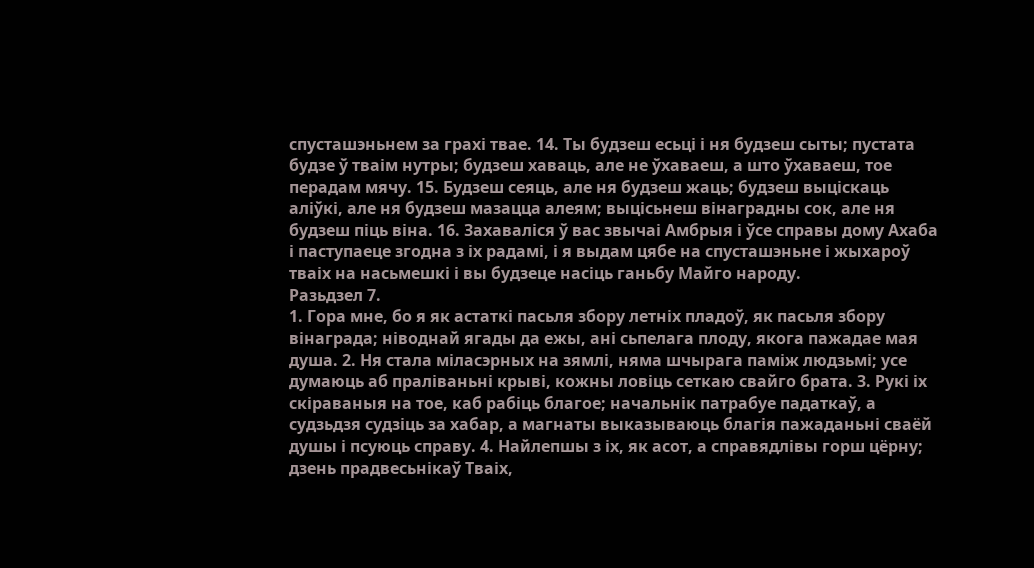спусташэньнем за грахі твае. 14. Ты будзеш есьці і ня будзеш сыты; пустата будзе ў тваім нутры; будзеш хаваць, але не ўхаваеш, а што ўхаваеш, тое перадам мячу. 15. Будзеш сеяць, але ня будзеш жаць; будзеш выціскаць аліўкі, але ня будзеш мазацца алеям; выцісьнеш вінаградны сок, але ня будзеш піць віна. 16. Захаваліся ў вас звычаі Амбрыя і ўсе справы дому Ахаба і паступаеце згодна з іх радамі, і я выдам цябе на спусташэньне і жыхароў тваіх на насьмешкі і вы будзеце насіць ганьбу Майго народу.
Разьдзел 7.
1. Гора мне, бо я як астаткі пасьля збору летніх пладоў, як пасьля збору вінаграда; ніводнай ягады да ежы, ані сьпелага плоду, якога пажадае мая душа. 2. Ня стала міласэрных на зямлі, няма шчырага паміж людзьмі; усе думаюць аб праліваньні крыві, кожны ловіць сеткаю свайго брата. 3. Рукі іх скіраваныя на тое, каб рабіць благое; начальнік патрабуе падаткаў, а судзьдзя судзіць за хабар, а магнаты выказываюць благія пажаданьні сваёй душы і псуюць справу. 4. Найлепшы з іх, як асот, а справядлівы горш цёрну; дзень прадвесьнікаў Тваіх,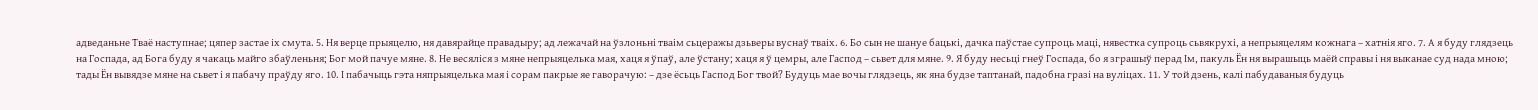адведаньне Тваё наступнае; цяпер застае іх смута. 5. Ня верце прыяцелю, ня давярайце правадыру; ад лежачай на ўзлоньні тваім сьцеражы дзьверы вуснаў тваіх. 6. Бо сын не шануе бацькі, дачка паўстае супроць маці, нявестка супроць сьвякрухі, а непрыяцелям кожнага – хатнія яго. 7. А я буду глядзець на Госпада, ад Бога буду я чакаць майго збаўленьня; Бог мой пачуе мяне. 8. Не весяліся з мяне непрыяцелька мая, хаця я ўпаў, але ўстану; хаця я ў цемры, але Гаспод – сьвет для мяне. 9. Я буду несьці гнеў Госпада, бо я зграшыў перад Ім, пакуль Ён ня вырашыць маёй справы і ня выканае суд нада мною; тады Ён вывядзе мяне на сьвет і я пабачу праўду яго. 10. І пабачыць гэта няпрыяцелька мая і сорам пакрые яе гаворачую: – дзе ёсьць Гаспод Бог твой? Будуць мае вочы глядзець, як яна будзе таптанай, падобна гразі на вуліцах. 11. У той дзень, калі пабудаваныя будуць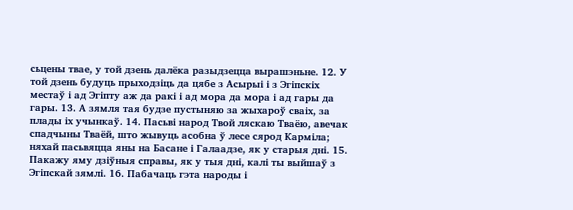сьцены твае, у той дзень далёка разыдзецца вырашэньне. 12. У той дзень будуць прыходзіць да цябе з Асырыі і з Эгіпскіх местаў і ад Эгіпту аж да ракі і ад мора да мора і ад гары да гары. 13. А зямля тая будзе пустыняю за жыхароў сваіх, за плады іх учынкаў. 14. Пасьві народ Твой ляскаю Тваёю, авечак спадчыны Тваёй, што жывуць асобна ў лесе сярод Карміла; няхай пасьвяцца яны на Басане і Галаадзе, як у старыя дні. 15. Пакажу яму дзіўныя справы, як у тыя дні, калі ты выйшаў з Эгіпскай зямлі. 16. Пабачаць гэта народы і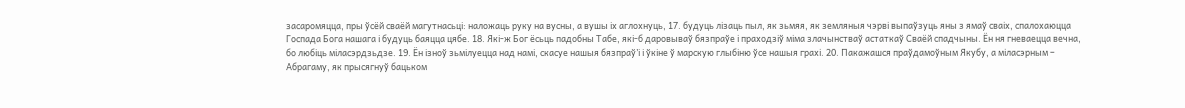засаромяцца, пры ўсёй сваёй магутнасьці: наложаць руку на вусны, а вушы іх аглохнуць, 17. будуць лізаць пыл, як зьмяя, як земляныя чэрві выпаўзуць яны з ямаў сваіх, спалохаюцца Госпада Бога нашага і будуць баяцца цябе. 18. Які-ж Бог ёсьць падобны Табе, які-б даровываў бязпраўе і праходзіў міма злачынстваў астаткаў Сваёй спадчыны. Ён ня гневаецца вечна, бо любіць міласэрдзьдзе. 19. Ён ізноў зьмілуецца над намі, скасуе нашыя бязпраў’і і ўкіне ў марскую глыбіню ўсе нашыя грахі. 20. Пакажашся праўдамоўным Якубу, а міласэрным – Абрагаму, як прысягнуў бацьком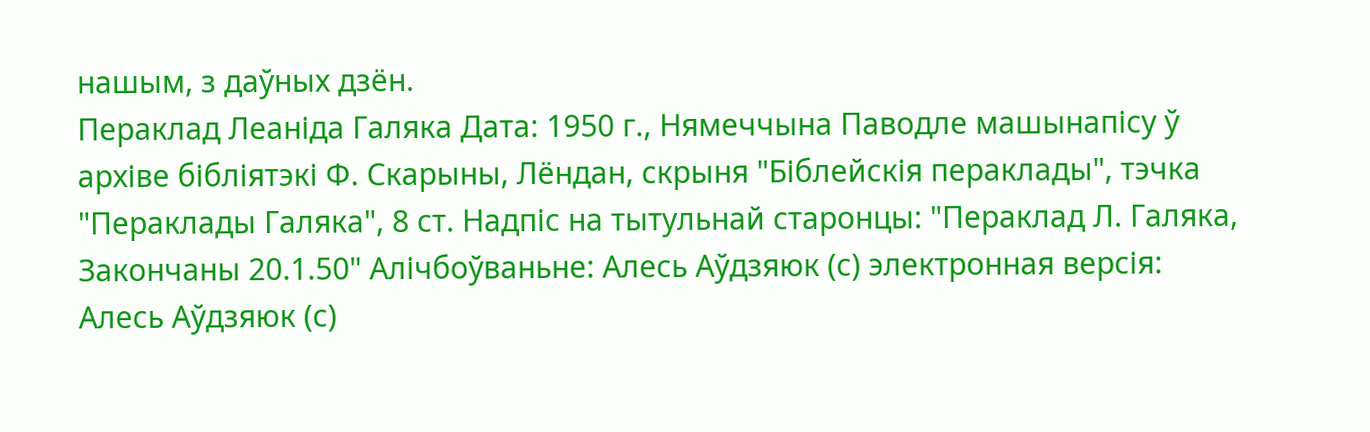нашым, з даўных дзён.
Пераклад Леаніда Галяка Дата: 1950 г., Нямеччына Паводле машынапісу ў архіве бібліятэкі Ф. Скарыны, Лёндан, скрыня "Біблейскія пераклады", тэчка "Пераклады Галяка", 8 ст. Надпіс на тытульнай старонцы: "Пераклад Л. Галяка, Закончаны 20.1.50" Алічбоўваньне: Алесь Аўдзяюк (с) электронная версія: Алесь Аўдзяюк (с)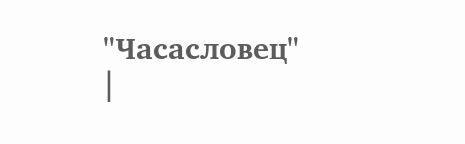"Часасловец" |